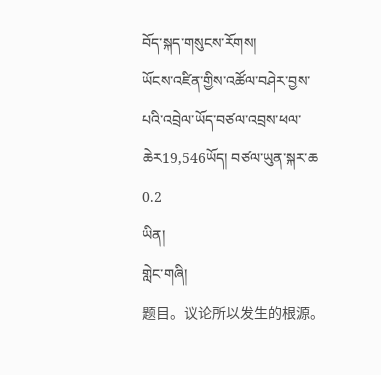བོད་སྐད་གསུངས་རོགས།
ཡོངས་འཛིན་གྱིས་འཚོལ་བཤེར་བྱས་པའི་འབྲེལ་ཡོད་བཙལ་འབྲས་ཕལ་ཆེར19,546ཡོད། བཙལ་ཡུན་སྐར་ཆ 0.2
ཡིན།
གླེང་གཞི།
题目。议论所以发生的根源。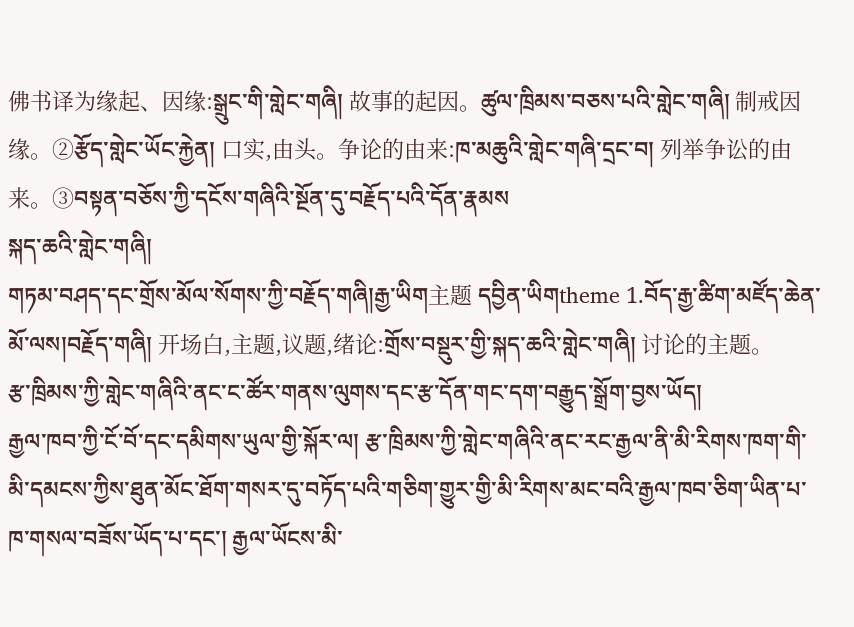佛书译为缘起、因缘:སྒྲུང་གི་གླེང་གཞི། 故事的起因。ཚུལ་ཁྲིམས་བཅས་པའི་གླེང་གཞི། 制戒因缘。②རྩོད་གླེང་ཡོང་རྐྱེན། 口实,由头。争论的由来:ཁ་མཆུའི་གླེང་གཞི་དྲང་བ། 列举争讼的由来。③བསྟན་བཅོས་ཀྱི་དངོས་གཞིའི་སྔོན་དུ་བརྗོད་པའི་དོན་རྣམས
སྐད་ཆའི་གླེང་གཞི།
གཏམ་བཤད་དང་གྲོས་མོལ་སོགས་ཀྱི་བརྗོད་གཞི།རྒྱ་ཡིག主题 དབྱིན་ཡིགtheme 1.བོད་རྒྱ་ཚིག་མཛོད་ཆེན་མོ་ལས།བརྗོད་གཞི། 开场白,主题,议题,绪论:གྲོས་བསྡུར་གྱི་སྐད་ཆའི་གླེང་གཞི། 讨论的主题。
རྩ་ཁྲིམས་ཀྱི་གླེང་གཞིའི་ནང་ང་ཚོར་གནས་ལུགས་དང་རྩ་དོན་གང་དག་བརྒྱུད་སྒྲོག་བྱས་ཡོད།
རྒྱལ་ཁབ་ཀྱི་ངོ་བོ་དང་དམིགས་ཡུལ་གྱི་སྐོར་ལ། རྩ་ཁྲིམས་ཀྱི་གླེང་གཞིའི་ནང་རང་རྒྱལ་ནི་མི་རིགས་ཁག་གི་མི་དམངས་ཀྱིས་ཐུན་མོང་ཐོག་གསར་དུ་བཏོད་པའི་གཅིག་གྱུར་གྱི་མི་རིགས་མང་བའི་རྒྱལ་ཁབ་ཅིག་ཡིན་པ་ཁ་གསལ་བཟོས་ཡོད་པ་དང་། རྒྱལ་ཡོངས་མི་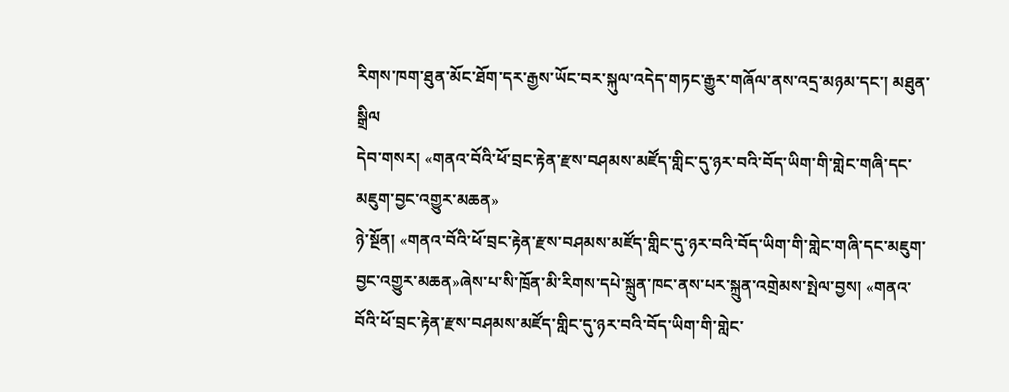རིགས་ཁག་ཐུན་མོང་ཐོག་དར་རྒྱས་ཡོང་བར་སྐུལ་འདེད་གཏང་རྒྱུར་གཞོལ་ནས་འདྲ་མཉམ་དང་། མཐུན་སྒྲིལ
དེབ་གསར། «གནའ་བོའི་ཕོ་བྲང་རྟེན་རྫས་བཤམས་མཛོད་གླིང་དུ་ཉར་བའི་བོད་ཡིག་གི་གླེང་གཞི་དང་མཇུག་བྱང་འགྱུར་མཆན»
ཉེ་སྔོན། «གནའ་བོའི་ཕོ་བྲང་རྟེན་རྫས་བཤམས་མཛོད་གླིང་དུ་ཉར་བའི་བོད་ཡིག་གི་གླེང་གཞི་དང་མཇུག་བྱང་འགྱུར་མཆན»ཞེས་པ་སི་ཁྲོན་མི་རིགས་དཔེ་སྐྲུན་ཁང་ནས་པར་སྐྲུན་འགྲེམས་སྤེལ་བྱས། «གནའ་བོའི་ཕོ་བྲང་རྟེན་རྫས་བཤམས་མཛོད་གླིང་དུ་ཉར་བའི་བོད་ཡིག་གི་གླེང་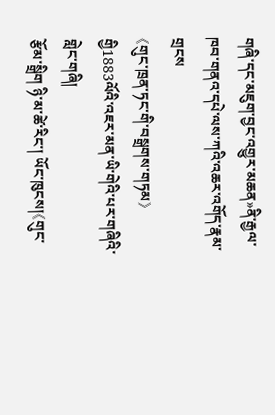གཞི་དང་མཇུག་བྱང་འགྱུར་མཆན»ནི་རྒྱལ་ཁབ་གནའ་དཔེ་ལས་ཀའི་འཆར་འགོད་རྣམ་གྲངས
《གུང་ཁྲན་ཏང་གི་བསྒྲགས་གཏམ》གྱི1883ལོའི་འཇར་མན་ཡི་གེའི་པར་གཞིའི་གླེང་གཞི།
རྩོམ་སྒྲིག ཉི་མ་ཚེ་རིང་། ཡོང་ཁུངས།《གུང་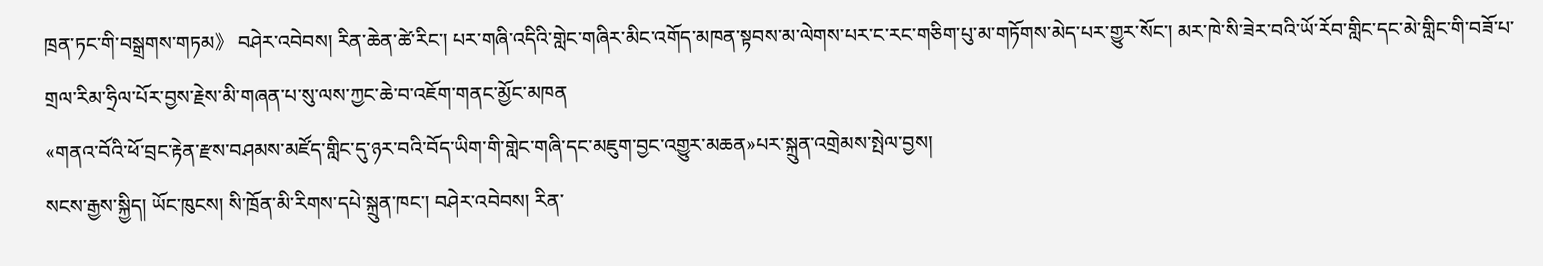ཁྲན་ཏང་གི་བསྒྲགས་གཏམ》 བཤེར་འབེབས། རིན་ཆེན་ཚེ་རིང་། པར་གཞི་འདིའི་གླེང་གཞིར་མིང་འགོད་མཁན་སྟབས་མ་ལེགས་པར་ང་རང་གཅིག་པུ་མ་གཏོགས་མེད་པར་གྱུར་སོང་། མར་ཁེ་སི་ཟེར་བའི་ཡོ་རོབ་གླིང་དང་མེ་གླིང་གི་བཟོ་པ་གྲལ་རིམ་ཧྲིལ་པོར་བྱས་རྗེས་མི་གཞན་པ་སུ་ལས་ཀྱང་ཆེ་བ་འཇོག་གནང་མྱོང་མཁན
«གནའ་བོའི་ཕོ་བྲང་རྟེན་རྫས་བཤམས་མཛོད་གླིང་དུ་ཉར་བའི་བོད་ཡིག་གི་གླེང་གཞི་དང་མཇུག་བྱང་འགྱུར་མཆན»པར་སྐྲུན་འགྲེམས་སྤེལ་བྱས།
སངས་རྒྱས་སྐྱིད། ཡོང་ཁུངས། སི་ཁྲོན་མི་རིགས་དཔེ་སྐྲུན་ཁང་། བཤེར་འབེབས། རིན་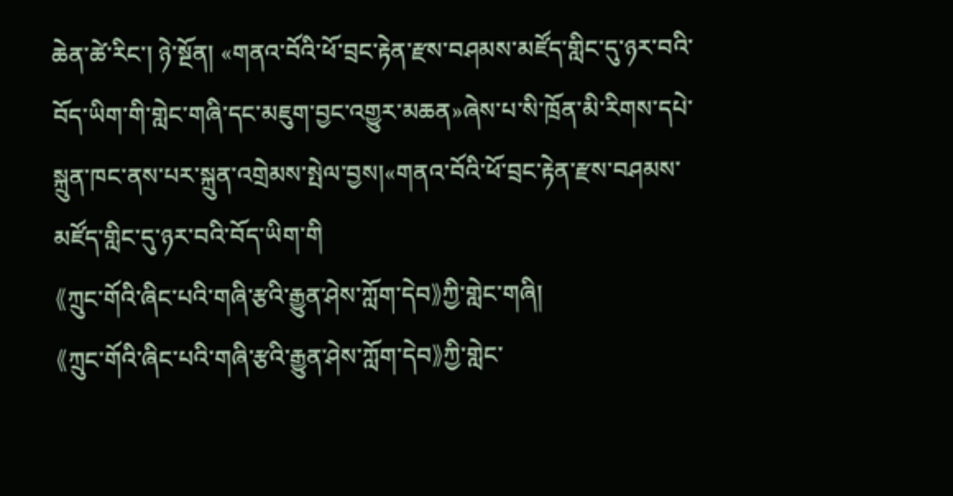ཆེན་ཚེ་རིང་། ཉེ་སྔོན། «གནའ་བོའི་ཕོ་བྲང་རྟེན་རྫས་བཤམས་མཛོད་གླིང་དུ་ཉར་བའི་བོད་ཡིག་གི་གླེང་གཞི་དང་མཇུག་བྱང་འགྱུར་མཆན»ཞེས་པ་སི་ཁྲོན་མི་རིགས་དཔེ་སྐྲུན་ཁང་ནས་པར་སྐྲུན་འགྲེམས་སྤེལ་བྱས།«གནའ་བོའི་ཕོ་བྲང་རྟེན་རྫས་བཤམས་མཛོད་གླིང་དུ་ཉར་བའི་བོད་ཡིག་གི
《ཀྲུང་གོའི་ཞིང་པའི་གཞི་རྩའི་རྒྱུན་ཤེས་ཀློག་དེབ》ཀྱི་གླེང་གཞི།
《ཀྲུང་གོའི་ཞིང་པའི་གཞི་རྩའི་རྒྱུན་ཤེས་ཀློག་དེབ》ཀྱི་གླེང་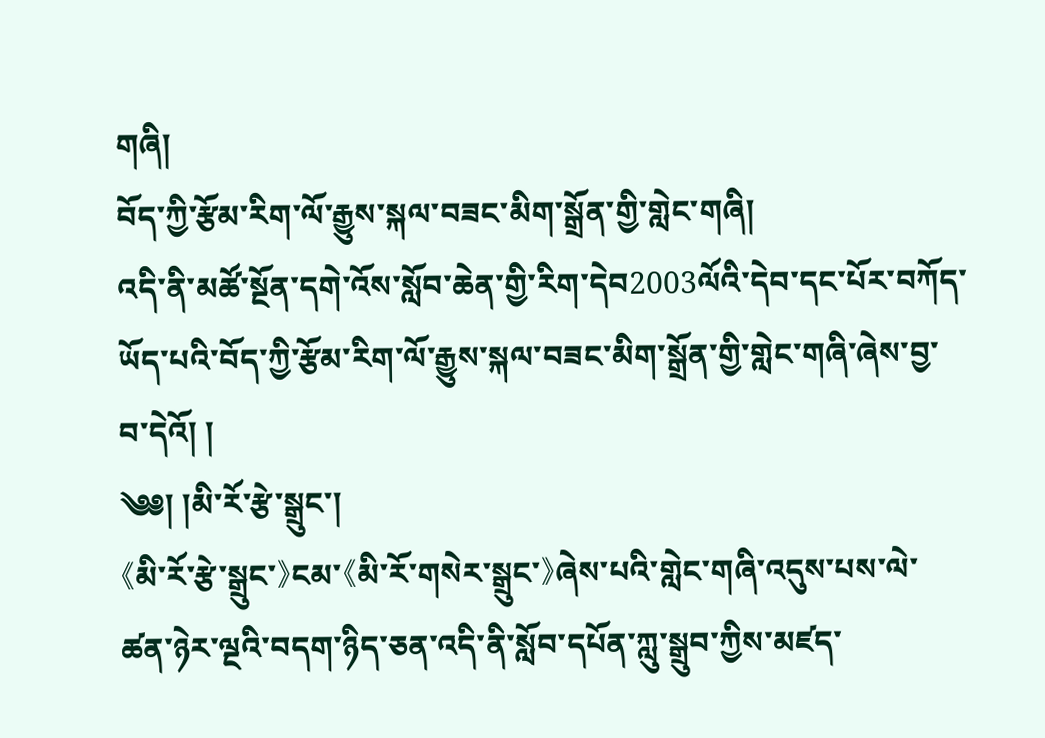གཞི།
བོད་ཀྱི་རྩོམ་རིག་ལོ་རྒྱུས་སྐལ་བཟང་མིག་སྒྲོན་གྱི་གླེང་གཞི།
འདི་ནི་མཚོ་སྔོན་དགེ་འོས་སློབ་ཆེན་གྱི་རིག་དེབ2003ལོའི་དེབ་དང་པོར་བཀོད་ཡོད་པའི་བོད་ཀྱི་རྩོམ་རིག་ལོ་རྒྱུས་སྐལ་བཟང་མིག་སྒྲོན་གྱི་གླེང་གཞི་ཞེས་བྱ་བ་དེའོ། །
༄༅། །མི་རོ་རྩེ་སྒྲུང་།
《མི་རོ་རྩེ་སྒྲུང་》ངམ་《མི་རོ་གསེར་སྒྲུང་》ཞེས་པའི་གླེང་གཞི་འདུས་པས་ལེ་ཚན་ཉེར་ལྔའི་བདག་ཉིད་ཅན་འདི་ནི་སློབ་དཔོན་ཀླུ་སྒྲུབ་ཀྱིས་མཛད་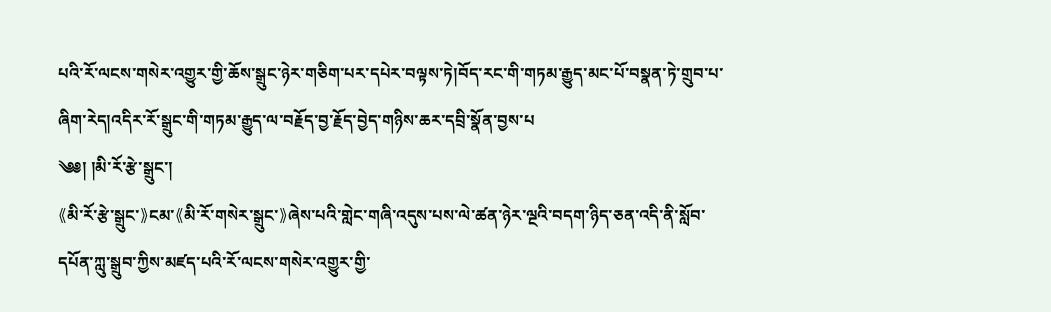པའི་རོ་ལངས་གསེར་འགྱུར་གྱི་ཆོས་སྒྲུང་ཉེར་གཅིག་པར་དཔེར་བལྟས་ཏེ།བོད་རང་གི་གཏམ་རྒྱུད་མང་པོ་བསྣན་ཏེ་གྲུབ་པ་ཞིག་རེད།འདིར་རོ་སྒྲུང་གི་གཏམ་རྒྱུད་ལ་བརྗོད་བྱ་རྗོད་བྱེད་གཉིས་ཆར་དབྲི་སྣོན་བྱས་པ
༄༅། །མི་རོ་རྩེ་སྒྲུང་།
《མི་རོ་རྩེ་སྒྲུང་》ངམ་《མི་རོ་གསེར་སྒྲུང་》ཞེས་པའི་གླེང་གཞི་འདུས་པས་ལེ་ཚན་ཉེར་ལྔའི་བདག་ཉིད་ཅན་འདི་ནི་སློབ་དཔོན་ཀླུ་སྒྲུབ་ཀྱིས་མཛད་པའི་རོ་ལངས་གསེར་འགྱུར་གྱི་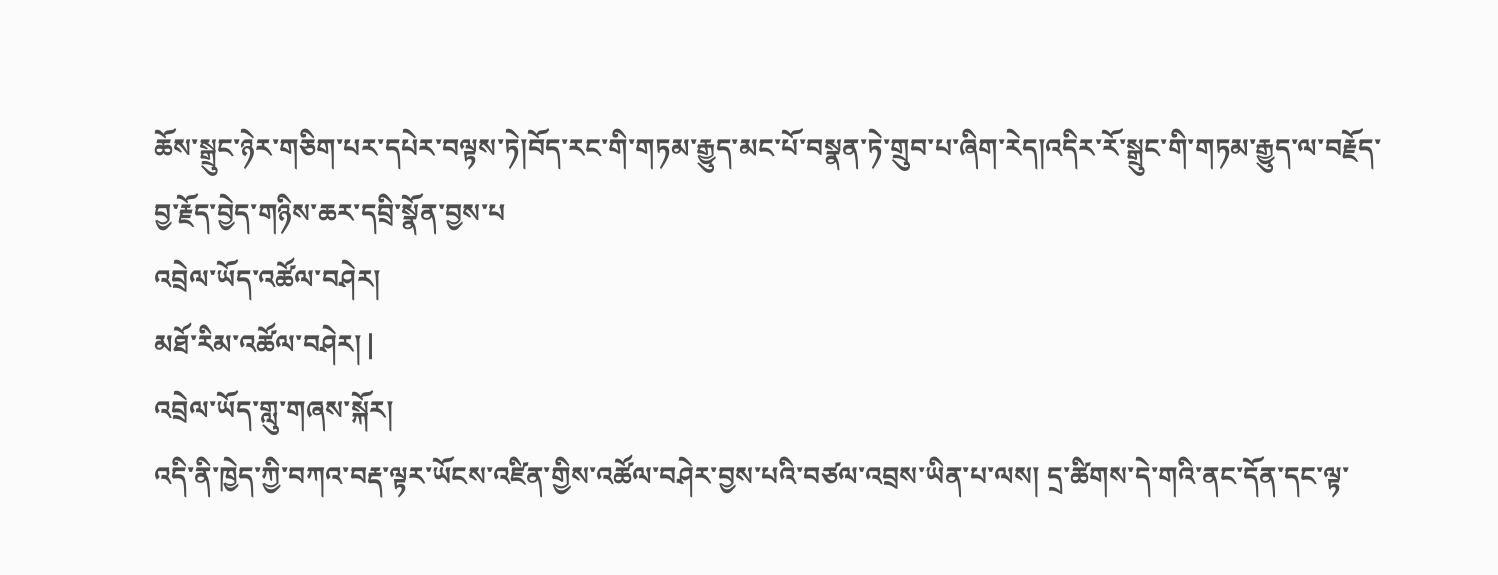ཆོས་སྒྲུང་ཉེར་གཅིག་པར་དཔེར་བལྟས་ཏེ།བོད་རང་གི་གཏམ་རྒྱུད་མང་པོ་བསྣན་ཏེ་གྲུབ་པ་ཞིག་རེད།འདིར་རོ་སྒྲུང་གི་གཏམ་རྒྱུད་ལ་བརྗོད་བྱ་རྗོད་བྱེད་གཉིས་ཆར་དབྲི་སྣོན་བྱས་པ
འབྲེལ་ཡོད་འཚོལ་བཤེར།
མཐོ་རིམ་འཚོལ་བཤེར། |
འབྲེལ་ཡོད་གླུ་གཞས་སྐོར།
འདི་ནི་ཁྱེད་ཀྱི་བཀའ་བརྡ་ལྟར་ཡོངས་འཛིན་གྱིས་འཚོལ་བཤེར་བྱས་པའི་བཙལ་འབྲས་ཡིན་པ་ལས། དྲ་ཚིགས་དེ་གའི་ནང་དོན་དང་ལྟ་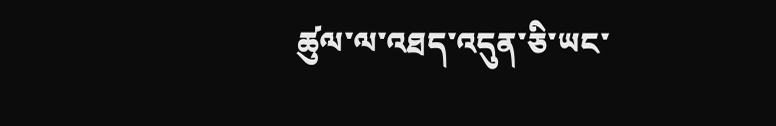ཚུལ་ལ་འཐད་འདུན་ཅི་ཡང་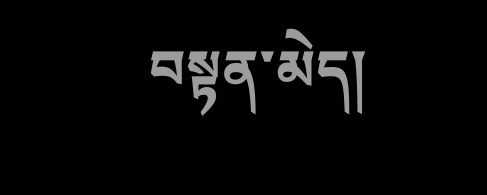བསྟན་མེད།